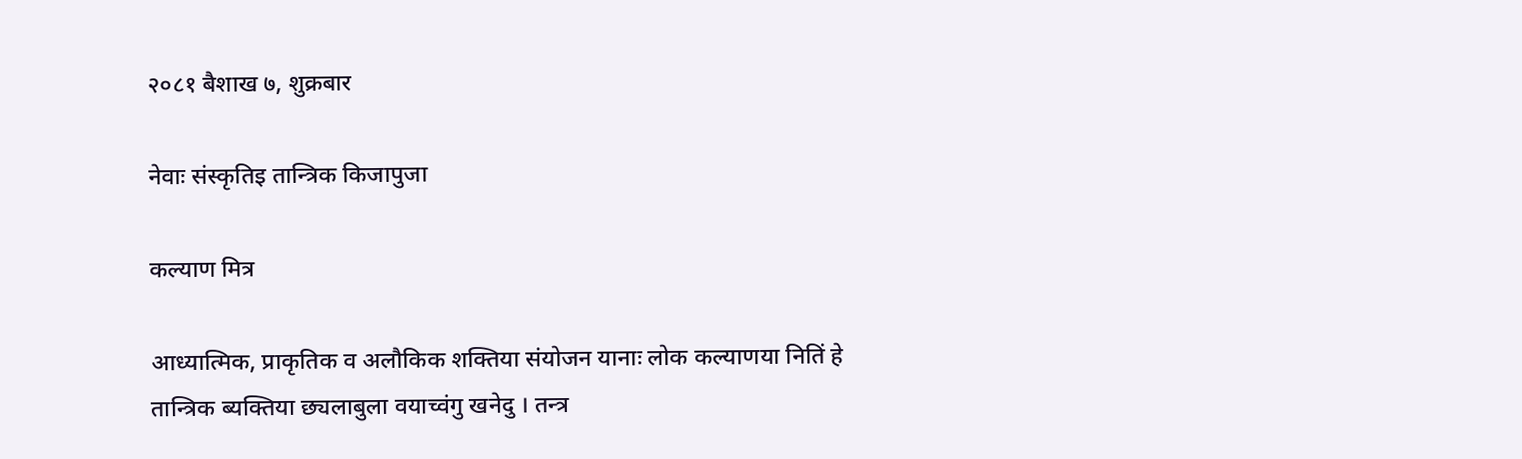२०८१ बैशाख ७, शुक्रबार

नेवाः संस्कृतिइ तान्त्रिक किजापुजा

कल्याण मित्र

आध्यात्मिक, प्राकृतिक व अलौकिक शक्तिया संयोजन यानाः लोक कल्याणया नितिं हे तान्त्रिक ब्यक्तिया छ्यलाबुला वयाच्वंगु खनेदु । तन्त्र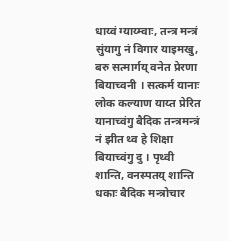धाय्वं ग्याय्म्वाः, तन्त्र मन्त्रं सुंयागु नं विगार याइमखु, बरु सत्मार्गय् वनेत प्रेरणा बियाच्वनी । सत्कर्म यानाः लोक कल्याण याय्त प्रेरित यानाच्वंगु बैदिक तन्त्रमन्त्रं नं झीत थ्व हे शिक्षा बियाच्वंगु दु । पृथ्वी शान्ति, वनस्पतय् शान्ति धकाः बैदिक मन्त्रोचार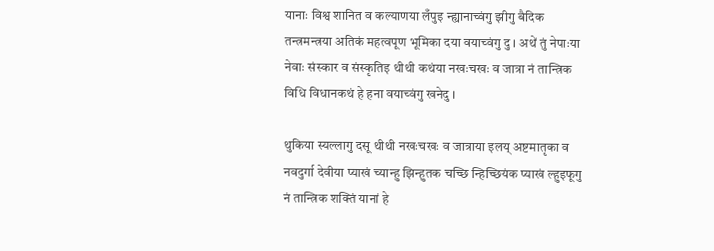यानाः विश्व शानित व कल्याणया लँपुइ न्ह्यानाच्वंगु झीगु बैदिक तन्त्रमन्त्रया अतिकं महत्वपूण भूमिका दया वयाच्वंगु दु । अथें तुं नेपाःया नेवाः संस्कार व संस्कृतिइ थीथी कथंया नखःचखः व जात्रा नं तान्त्रिक विधि विधानकथं हे हना वयाच्वंगु खनेदु ।

थुकिया स्यल्लागु दसू थीथी नखःचखः व जात्राया इलय् अष्टमातृका व नवदुर्गा देवीया प्याखं च्यान्हु झिन्हुतक चच्छि न्हिच्छियंक प्याखं ल्हुइफूगु नं तान्त्रिक शक्तिं यानां हे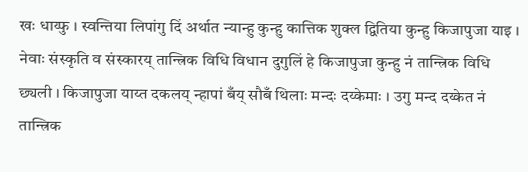खः धाय्फु । स्वन्तिया लिपांगु दिं अर्थात न्यान्हु कुन्हु कात्तिक शुक्ल द्वितिया कुन्हु किजापुजा याइ । नेवाः संस्कृति व संस्कारय् तान्त्रिक विधि विधान दुगुलिं हे किजापुजा कुन्हु नं तान्त्रिक विधि छ्यली । किजापुजा याय्त दकलय् न्हापां बँय् सौबँ थिलाः मन्दः दय्केमाः । उगु मन्द दय्केत नं तान्त्रिक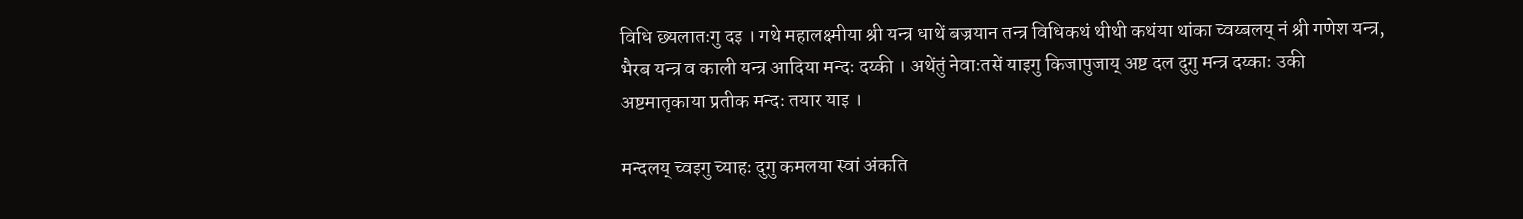विधि छ्यलातःगु दइ । गथे महालक्ष्मीया श्री यन्त्र धाथें बज्रयान तन्त्र विधिकथं थीथी कथंया थांका च्वय्बलय् नं श्री गणेश यन्त्र, भैरब यन्त्र व काली यन्त्र आदिया मन्दः दय्की । अथेंतुं नेवाःतसें याइगु किजापुजाय् अष्ट दल दुगु मन्त्र दय्काः उकी अष्टमातृकाया प्रतीक मन्दः तयार याइ ।

मन्दलय् च्वइगु च्याहः दुगु कमलया स्वां अंकति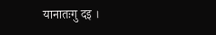यानातःगु दइ ।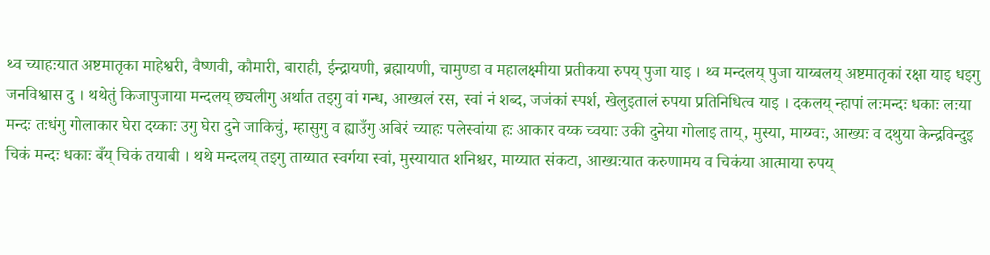थ्व च्याहःयात अष्टमातृका माहेश्वरी, वैष्णवी, कौमारी, बाराही, ईन्द्रायणी, ब्रह्मायणी, चामुण्डा व महालक्ष्मीया प्रतीकया रुपय् पुजा याइ । थ्व मन्दलय् पुजा याय्बलय् अष्टमातृकां रक्षा याइ धइगु जनविश्वास दु । थथेतुं किजापुजाया मन्दलय् छ्यलीगु अर्थात तइगु वां गन्ध, आख्यलं रस, स्वां नं शब्द, जजंकां स्पर्श, खेलुइतालं रुपया प्रतिनिधित्व याइ । दकलय् न्हापां लःमन्दः धकाः लःया मन्दः तःधंगु गोलाकार घेरा दय्काः उगु घेरा दुने जाकिचुं, म्हासुगु व ह्याउँगु अबिरं च्याहः पलेस्वांया हः आकार वय्क च्वयाः उकी दुनेया गोलाइ ताय्, मुस्या, माय्ग्वः, आख्यः व दथुया केन्द्रविन्दुइ चिकं मन्दः धकाः बँय् चिकं तयाबी । थथे मन्दलय् तइगु ताय्यात स्वर्गया स्वां, मुस्यायात शनिश्चर, माय्यात संकटा, आख्यःयात करुणामय व चिकंया आत्माया रुपय्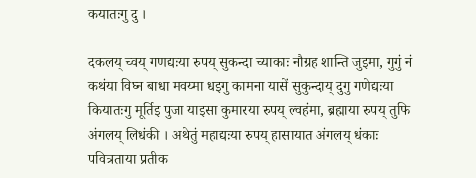कयातःगु दु ।

दकलय् च्वय् गणद्यःया रुपय् सुकन्दा च्याकाः नौग्रह शान्ति जुइमा, गुगुं नं कथंया विघ्न बाधा मवय्मा धइगु कामना यासें सुकुन्दाय् दुगु गणेद्यःया कियातःगु मूर्तिइ पुजा याइसा कुमारया रुपय् ल्वहंमा, ब्रह्माया रुपय् तुफि अंगलय् लिधंकी । अथेतुं महाद्यःया रुपय् हासायात अंगलय् धंकाः पवित्रताया प्रतीक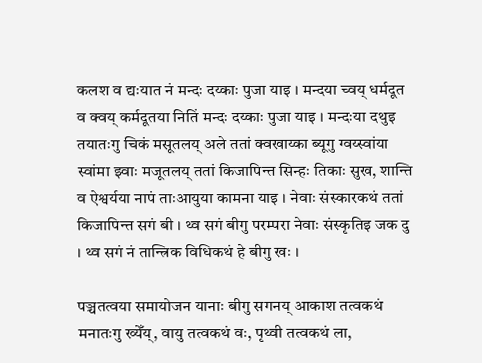कलश व द्यःयात नं मन्दः दय्काः पुजा याइ । मन्दया च्वय् धर्मदूत व क्वय् कर्मदूतया नितिं मन्दः दय्काः पुजा याइ । मन्दःया दथुइ तयातःगु चिकं मसूतलय् अले ततां क्वखाय्का ब्यूगु ग्वय्स्वांया स्वांमा झ्वाः मजूतलय् ततां किजापिन्त सिन्हः तिकाः सुख, शान्ति व ऐश्वर्यया नापं ताःआयुया कामना याइ । नेवाः संस्कारकथं ततां किजापिन्त सगं बी । थ्व सगं बीगु परम्परा नेवाः संस्कृतिइ जक दु । थ्व सगं नं तान्त्रिक विधिकथं हे बीगु खः ।

पञ्चतत्वया समायोजन यानाः बीगु सगनय् आकाश तत्वकथं मनातःगु ख्येँय्, वायु तत्वकथं वः, पृथ्वी तत्वकथं ला,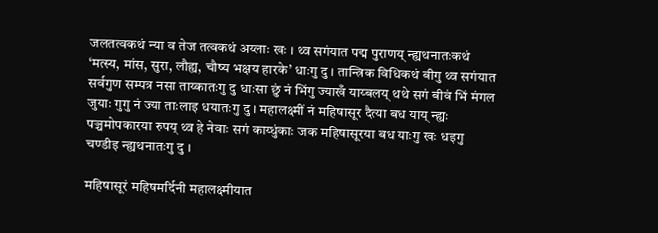जलतत्वकथं न्या व तेज तत्वकथं अय्लाः खः । थ्व सगंयात पद्म पुराणय् न्ह्यथनातःकथं ‘मत्स्य, मांस, सुरा, लौह्य, चौष्य भक्षय हारके’ धाःगु दु । तान्त्रिक विधिकथं बीगु थ्व सगंयात सर्वगुण सम्पत्र नसा ताय्कातःगु दु धाःसा छुं नं भिंगु ज्याखँ याय्बलय् थथे सगं बीवं भिं मंगल जुयाः गुगु नं ज्या ताःलाइ धयातःगु दु । महालक्ष्मीं नं महिषासूर दैत्या बध याय् न्ह्यः पञ्चमोपकारया रुपय् थ्व हे नेवाः सगं काय्धुंकाः जक महिषासूरया बध याःगु खः धइगु चण्डीइ न्ह्यथनातःगु दु ।

महिषासूरं महिषमर्दिनी महालक्ष्मीयात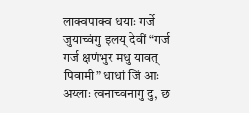लाक्वपाक्व धयाः गर्जे जुयाच्वंगु इलय् देवीं “गर्ज गर्ज क्षणंभुर मधु यावत् पिवामी” धाधां जिं आः अय्लाः त्वनाच्वनागु दु, छ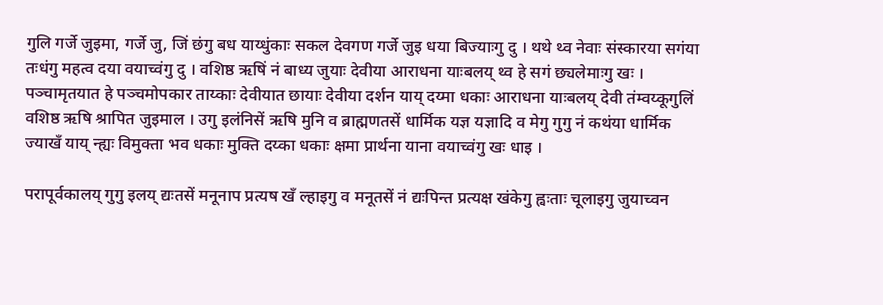गुलि गर्जे जुइमा, गर्जे जु, जिं छंगु बध याय्धुंकाः सकल देवगण गर्जे जुइ धया बिज्याःगु दु । थथे थ्व नेवाः संस्कारया सगंया तःधंगु महत्व दया वयाच्वंगु दु । वशिष्ठ ऋषिं नं बाध्य जुयाः देवीया आराधना याःबलय् थ्व हे सगं छ्यलेमाःगु खः । पञ्चामृतयात हे पञ्चमोपकार ताय्काः देवीयात छायाः देवीया दर्शन याय् दय्मा धकाः आराधना याःबलय् देवी तंम्वय्कूगुलिं वशिष्ठ ऋषि श्रापित जुइमाल । उगु इलंनिसें ऋषि मुनि व ब्राह्मणतसें धार्मिक यज्ञ यज्ञादि व मेगु गुगु नं कथंया धार्मिक ज्याखँ याय् न्ह्यः विमुक्ता भव धकाः मुक्ति दय्का धकाः क्षमा प्रार्थना याना वयाच्वंगु खः धाइ ।

परापूर्वकालय् गुगु इलय् द्यःतसें मनूनाप प्रत्यष खँ ल्हाइगु व मनूतसें नं द्यःपिन्त प्रत्यक्ष खंकेगु ह्वःताः चूलाइगु जुयाच्वन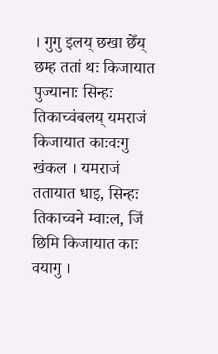। गुगु इलय् छखा छेँय् छम्ह ततां थः किजायात पुज्यानाः सिन्हः तिकाच्वंबलय् यमराजं किजायात काःवःगु खंकल । यमराजं ततायात धाइ, सिन्हः तिकाच्वने म्वाःल, जिं छिमि किजायात काः वयागु ।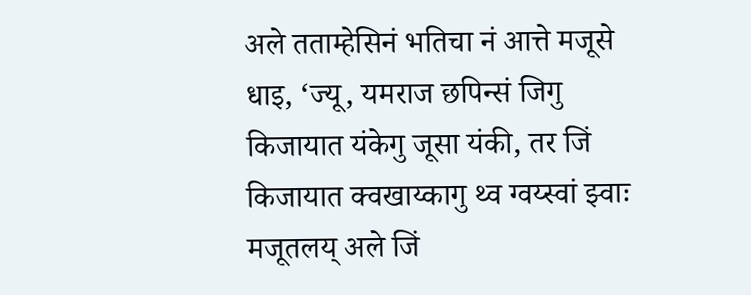अले तताम्हेसिनं भतिचा नं आत्ते मजूसे धाइ, ‘ज्यू, यमराज छपिन्सं जिगु किजायात यंकेगु जूसा यंकी, तर जिं किजायात क्वखाय्कागु थ्व ग्वय्स्वां झ्वाः मजूतलय् अले जिं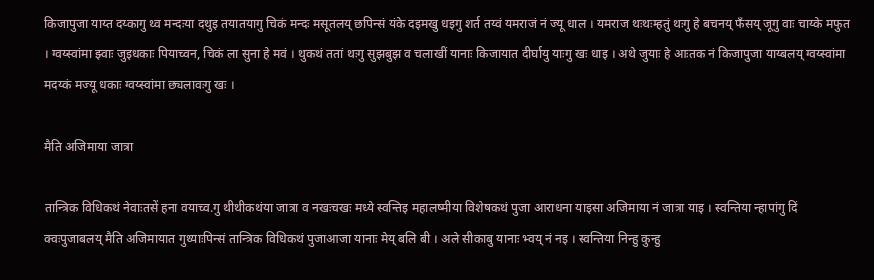किजापुजा याय्त दय्कागु थ्व मन्दःया दथुइ तयातयागु चिकं मन्दः मसूतलय् छपिन्सं यंके दइमखु धइगु शर्त तय्वं यमराजं नं ज्यू धाल । यमराज थःथःम्हतुं थःगु हे बचनय् फँसय् जूगु वाः चाय्के मफुत । ग्वय्स्वांमा झ्वाः जुइधकाः पियाच्वन, चिकं ला सुना हे मवं । थुकथं ततां थःगु सुझबुझ व चलाखीं यानाः किजायात दीर्घायु याःगु खः धाइ । अथे जुयाः हे आःतक नं किजापुजा याय्बलय् ग्वय्स्वांमा मदय्कं मज्यू धकाः ग्वय्स्वांमा छ्यलावःगु खः ।

मैति अजिमाया जात्रा

तान्त्रिक विधिकथं नेवाःतसें हना वयाच्व.गु थीथीकथंया जात्रा व नखःचखः मध्ये स्वन्तिइ महालष्मीया विशेषकथं पुजा आराधना याइसा अजिमाया नं जात्रा याइ । स्वन्तिया न्हापांगु दिं क्वःपुजाबलय् मैति अजिमायात गुथ्याःपिन्सं तान्त्रिक विधिकथं पुजाआजा यानाः मेय् बलि बी । अले सीकाबु यानाः भ्वय् नं नइ । स्वन्तिया निन्हु कुन्हु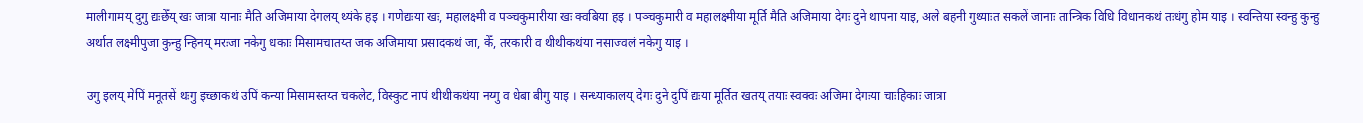मालीगामय् दुगु द्यःछेँय् खः जात्रा यानाः मैति अजिमाया देगलय् थ्यंके हइ । गणेद्यःया खः, महालक्ष्मी व पञ्चकुमारीया खः क्वबिया हइ । पञ्चकुमारी व महालक्ष्मीया मूर्ति मैति अजिमाया देगः दुने थापना याइ, अले बहनी गुथ्याःत सकलें जानाः तान्त्रिक विधि विधानकथं तःधंगु होम याइ । स्वन्तिया स्वन्हु कुन्हु अर्थात लक्ष्मीपुजा कुन्हु न्हिनय् मरःजा नकेगु धकाः मिसामचातय्त जक अजिमाया प्रसादकथं जा, केँ, तरकारी व थीथीकथंया नसाज्वलं नकेगु याइ ।

उगु इलय् मेपिं मनूतसें थःगु इच्छाकथं उपिं कन्या मिसामस्तय्त चकलेट, विस्कुट नापं थीथीकथंया नय्गु व धेबा बीगु याइ । सन्ध्याकालय् देगः दुने दुपिं द्यःया मूर्तित खतय् तयाः स्वक्वः अजिमा देगःया चाःहिकाः जात्रा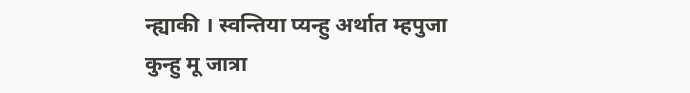न्ह्याकी । स्वन्तिया प्यन्हु अर्थात म्हपुजा कुन्हु मू जात्रा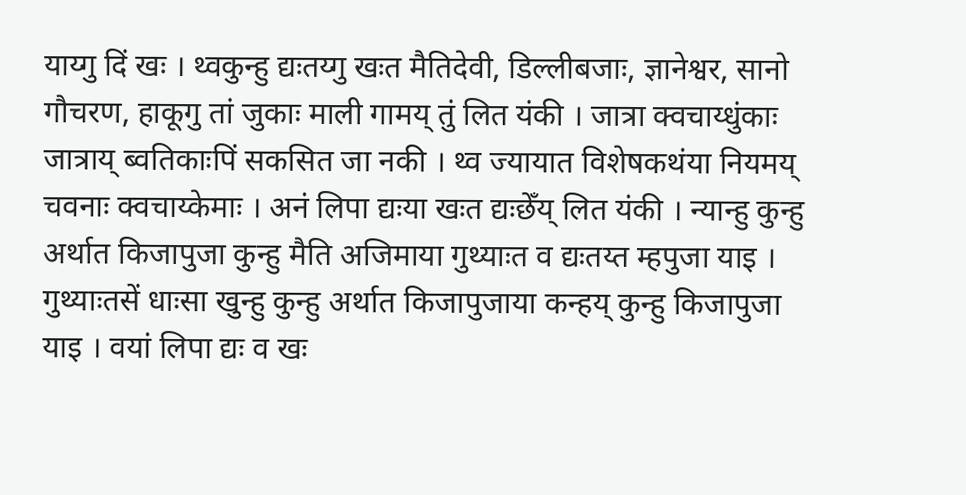याय्गु दिं खः । थ्वकुन्हु द्यःतय्गु खःत मैतिदेवी, डिल्लीबजाः, ज्ञानेश्वर, सानो गौचरण, हाकूगु तां जुकाः माली गामय् तुं लित यंकी । जात्रा क्वचाय्धुंकाः जात्राय् ब्वतिकाःपिं सकसित जा नकी । थ्व ज्यायात विशेषकथंया नियमय् चवनाः क्वचाय्केमाः । अनं लिपा द्यःया खःत द्यःछेँय् लित यंकी । न्यान्हु कुन्हु अर्थात किजापुजा कुन्हु मैति अजिमाया गुथ्याःत व द्यःतय्त म्हपुजा याइ । गुथ्याःतसें धाःसा खुन्हु कुन्हु अर्थात किजापुजाया कन्हय् कुन्हु किजापुजा याइ । वयां लिपा द्यः व खः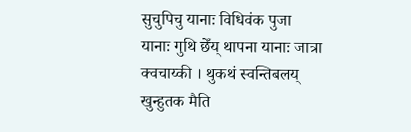सुचुपिचु यानाः विधिवंक पुजा यानाः गुथि छेँय् थापना यानाः जात्रा क्वचाय्की । थुकथं स्वन्तिबलय् खुन्हुतक मैति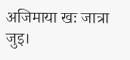अजिमाया खः जात्रा जुइ।